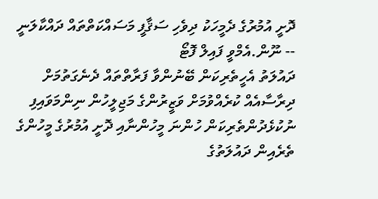ދޮށީ އުމުރުގެ ދެމީހަކު ދިވެހި ސަޤާފީ މަސައްކަތްތައް ދައްކާލަނީ -- ނޫން.އެމްވީ ފައިލް ފޮޓޯ
ދައުލަތު އެހީތެރިކަން ބޭނުންވާ ފަރާތްތައް ދެނެގަތުމަށް ދިރާސާއެއް ކުރެއްވުމަށް ވަޒީރުންގެ މަޖިލީހުން ނިންމަވައިފި
ނުކުޅެދުންތެރިކަން ހުންނަ މީހުންނާއި ދޮށީ އުމުރުގެ މީހުންގެ ތެރެއިން ދައުލަތުގެ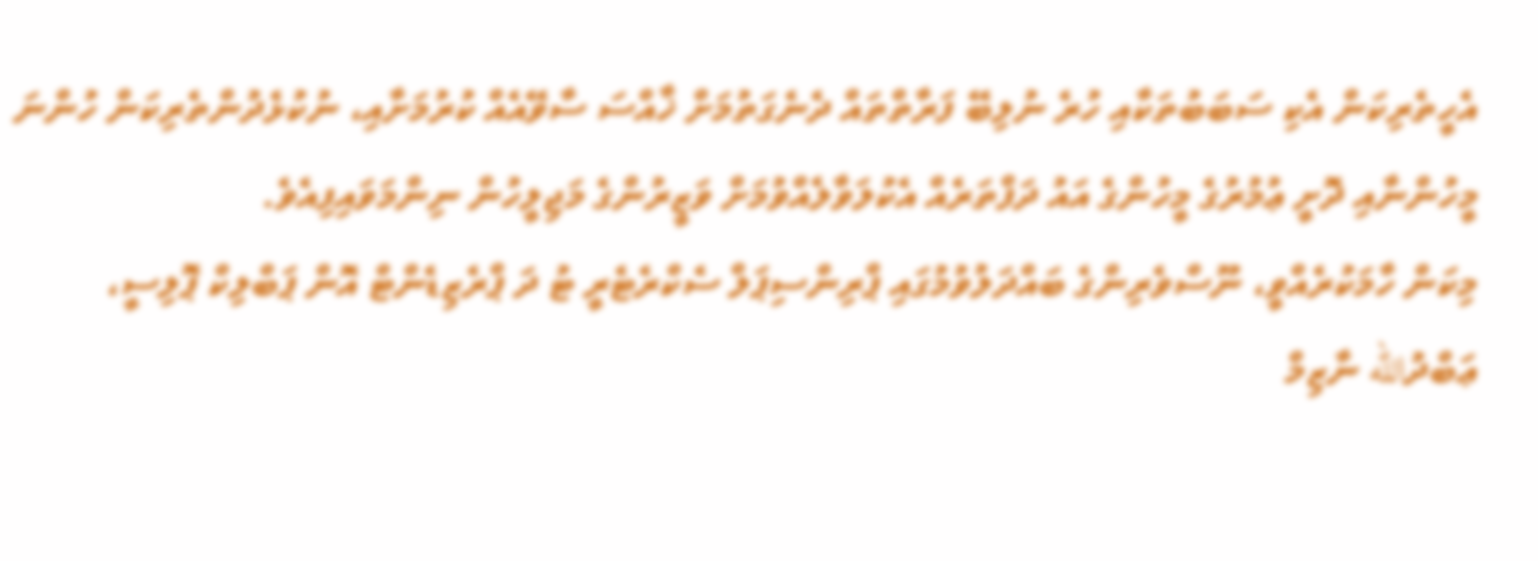އެހީތެރިކަން އެކި ސަބަބުތަކާއި ހުރެ ނުލިބޭ ފަރާތްތައް ދެނެގަތުމަށް ޚާއްސަ ސާވޭއެއް ކުރުމަށާއި، ނުކުޅެދުންތެރިކަން ހުންނަ މީހުންނާއި ދޮށީ ޢުމުރުގެ މީހުންގެ އައު ދަފްތަރެއް އެކުލަވާލެއްވުމަށް ވަޒީރުންގެ މަޖިލީހުން ނިންމަވައިފިއެވެ.
މިކަން ހާމަކުރެއްވީ، ނޫސްވެރިންގެ ބައްދަލުވުމުގައި ޕްރިންސިޕަލް ސެކްރެޓެރީ ޓު ދަ ޕްރެޒިޑެންޓް އޮން ޕަބްލިކް ޕޮލިސީ، ޢަބްދުالله ނާޒިމް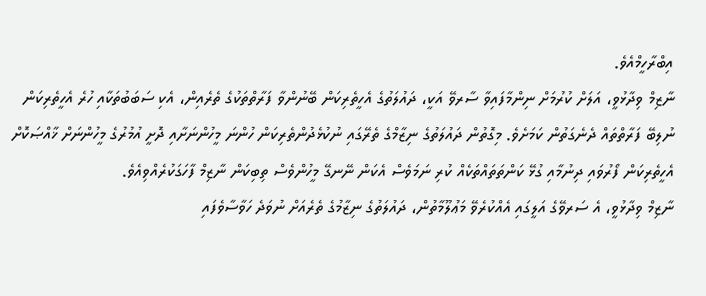އިބްރާހީމްއެވެ.
ނާޒިމް ވިދާޅުވީ، އަލަށް ކުރުމަށް ނިންމާފައިވާ ސާރވޭ އަކީ، ދައުލަތުގެ އެހީތެރިކަން ބޭނުންވާ ފަރާތްތަކުގެ ތެރެއިން، އެކި ސަބަބުތަކާއި ހުރެ އެހީތެރިކަން ނުލިބޭ ފަރާތްތައް ދެނެގަތުން ކަމަށެވެ. މިގޮތުން ދައުލަތުގެ ނިޒާމްގެ ތެރޭގައި ނުކުޅެދުންތެރިކަން ހުންނަ މީހުންނަށާއި ދޮށީ އުމުރުގެ މީހުންނަށް ޚާއްޞަކޮށް އެހީތެރިކަން ފޯރުވައި ދިނުމާއި ގުޅޭ ކަންތަތައްތަކެއް ކުރި ނަމަވެސް އެކަން ނޭނގޭ މީހުންވެސް ތިބިކަން ނާޒިމް ފާހަގަކުރެއްވިއެވެ.
ނާޒިމް ވިދާޅުވީ، އެ ސަރވޭގެ އަލީގައި އެއްކުރެވޭ މަޢުލޫމާތުން، ދައުލަތުގެ ނިޒާމުގެ ތެރެއަށް ނުވަދެ ހަވާސާވެފައި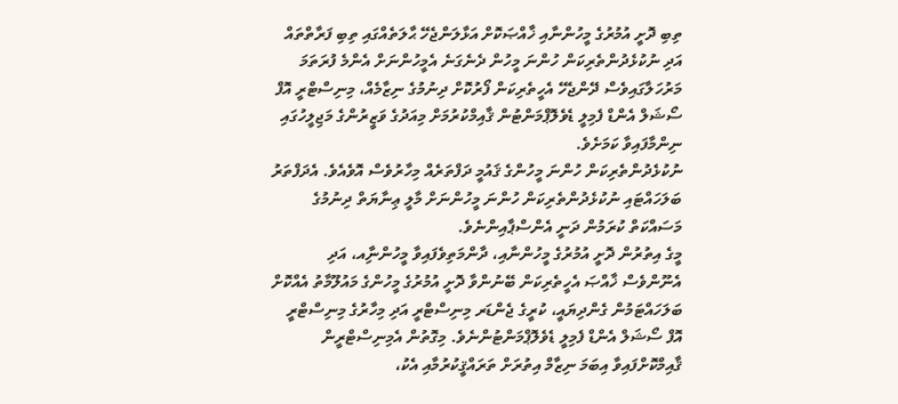ތިބި ދޮށީ އުމުރުގެ މީހުންނާއި ޚާއްޞަކޮށް އަޅާލަންޖެހޭ ޙާލަތެއްގައި ތިބި ފަރާތްތައް އަދި ނުކުޅެދުންތެރިކަން ހުންނަ މީހުން ދެނެގަނެ އެމީހުންނަށް އެންމެ ފުރަތަމަ މަރުހަލާގައިވެސް ދޭންޖެހޭ އެހީތެރިކަން ފޯރުކޮށް ދިނުމުގެ ނިޒާމެއް، މިނިސްޓްރީ އޮފް ސޯޝަލް އެންޑް ފެމިލީ ޑެވެލޮޕްމަންޓުން ޤާއިމްކުރުމަށް މިއަދުގެ ވަޒީރުންގެ މަޖިލީހުގައި ނިންމާފައިވާ ކަމަށެވެ.
ނުކުޅެދުންތެރިކަން ހުންނަ މީހުންގެ ޤައުމީ ދަފްތަރެއް މިހާރުވެސް އޮވެއެވެ. އެދަފްތަރު ބަލަހައްޓައި ނުކުޅެދުންތެރިކަން ހުންނަ މީހުންނަށް މާލީ ޢިނާޔަތް ދިނުމުގެ މަސައްކަތް ކުރަމުން ދަނީ އެންސްޕާއިންނެވެ.
މީގެ އިތުރުން ދޮށީ އުމުރުގެ މީހުންނާއި، ދާންމަތިވެފައިވާ މީހުންނާިއ، އަދި އެނޫންވެސް ޚާއްޞަ އެހީތެރިކަން ބޭނުންވާ ދޮށީ އުމުރުގެ މީހުންގެ މައުލޫމާތު އެއްކޮށް ބަލަހައްޓަމުން ގެންދިޔައީ، ކުރީގެ ޖެންޑަރ މިނިސްޓްރީ އަދި މިހާރުގެ މިނިސްޓްރީ އޮފް ސޯޝަލް އެންޑް ފެމިލީ ޑެވެލޮޕްމަންޓުންނެވެ. މިގޮތުން އެމިނިސްޓްރީން ޤާއިމްކޮށްފައިވާ އިބަމަ ނިޒާމް އިތުރަށް ތަރައްޤީކުރުމާއި އެކު،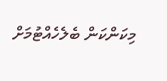މިކަންކަން ބެލެހެއްޓުމަށް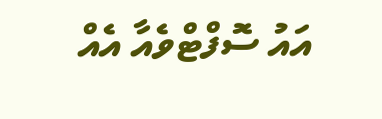އައު ސޮފްޓްވެއާ އެއް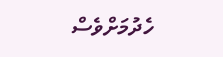ހެދުމަށްވެސް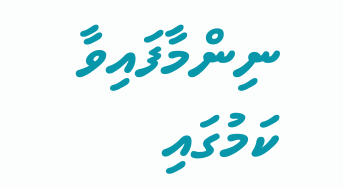ނިންމާފައިވާ ކަމުގައި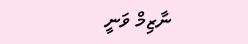ނާޒިމް ވަނީ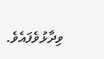ވިދާޅުވެފައެވެ.